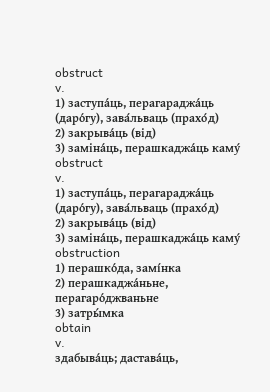obstruct
v.
1) заступа́ць, перагараджа́ць (даро́гу), зава́льваць (прахо́д)
2) закрыва́ць (від)
3) заміна́ць, перашкаджа́ць каму́
obstruct
v.
1) заступа́ць, перагараджа́ць (даро́гу), зава́льваць (прахо́д)
2) закрыва́ць (від)
3) заміна́ць, перашкаджа́ць каму́
obstruction
1) перашко́да, замі́нка
2) перашкаджа́ньне, перагаро́джваньне
3) затры́мка
obtain
v.
здабыва́ць; дастава́ць,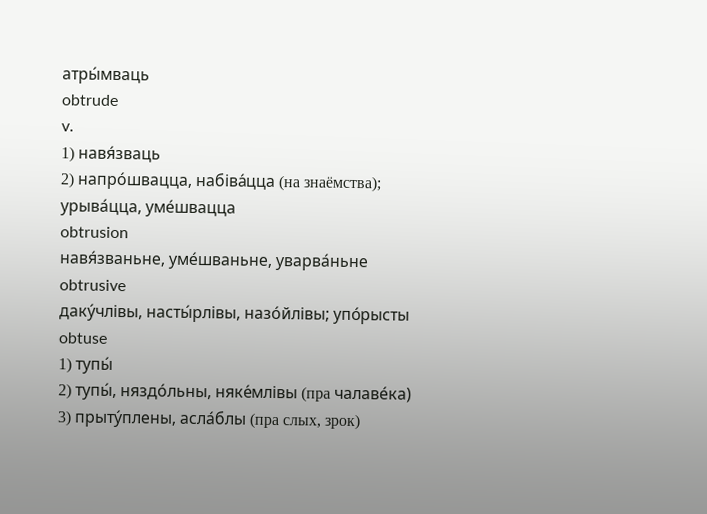атры́мваць
obtrude
v.
1) навя́зваць
2) напро́швацца, набіва́цца (на знаёмства); урыва́цца, уме́швацца
obtrusion
навя́званьне, уме́шваньне, уварва́ньне
obtrusive
даку́члівы, насты́рлівы, назо́йлівы; упо́рысты
obtuse
1) тупы́
2) тупы́, няздо́льны, няке́млівы (пра чалаве́ка)
3) прыту́плены, асла́блы (пра слых, зрок)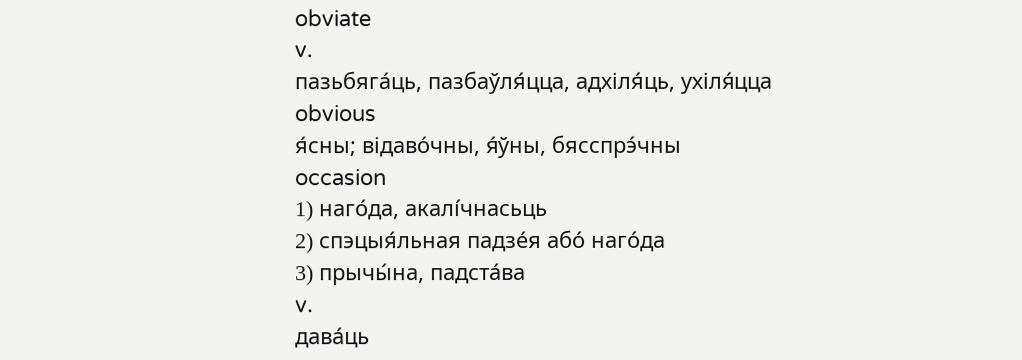obviate
v.
пазьбяга́ць, пазбаўля́цца, адхіля́ць, ухіля́цца
obvious
я́сны; відаво́чны, я́ўны, бясспрэ́чны
occasion
1) наго́да, акалі́чнасьць
2) спэцыя́льная падзе́я або́ наго́да
3) прычы́на, падста́ва
v.
дава́ць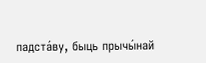падста́ву, быць прычы́най